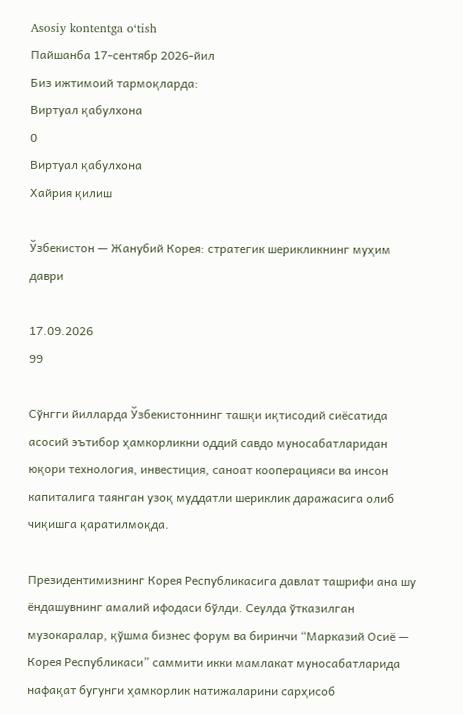Asosiy kontentga o‘tish
Пайшанба 17-сентябр 2026-йил
Биз ижтимоий тармоқларда:
Виртуал қабулхона
0
Виртуал қабулхона
Хайрия қилиш

Ўзбекистон — Жанубий Корея: стратегик шерикликнинг муҳим даври

17.09.2026
99

Сўнгги йилларда Ўзбекистоннинг ташқи иқтисодий сиёсатида асосий эътибор ҳамкорликни оддий савдо муносабатларидан юқори технология, инвестиция, саноат кооперацияси ва инсон капиталига таянган узоқ муддатли шериклик даражасига олиб чиқишга қаратилмоқда.

Президентимизнинг Корея Республикасига давлат ташрифи ана шу ёндашувнинг амалий ифодаси бўлди. Сеулда ўтказилган музокаралар, қўшма бизнес форум ва биринчи “Марказий Осиё — Корея Республикаси” саммити икки мамлакат муносабатларида нафақат бугунги ҳамкорлик натижаларини сарҳисоб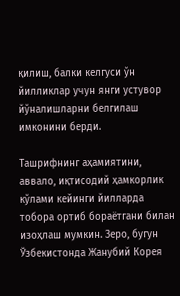қилиш, балки келгуси ўн йилликлар учун янги устувор йўналишларни белгилаш имконини берди.

Ташрифнинг аҳамиятини, аввало, иқтисодий ҳамкорлик кўлами кейинги йилларда тобора ортиб бораётгани билан изоҳлаш мумкин. Зеро, бугун Ўзбекистонда Жанубий Корея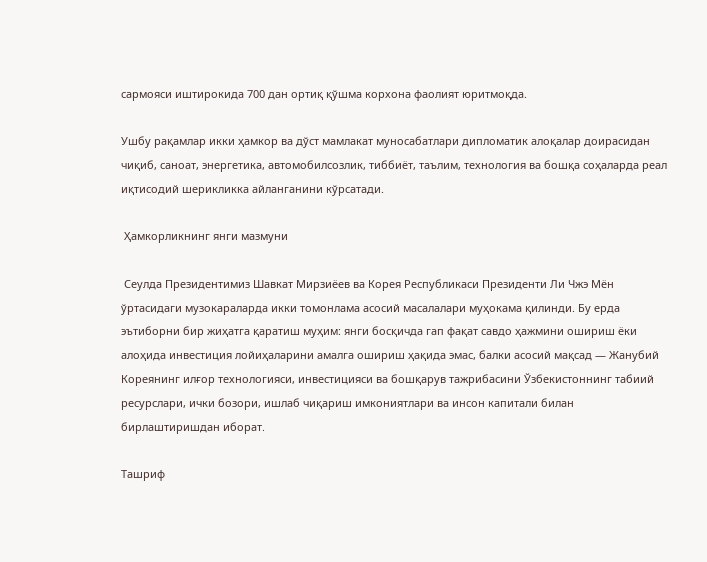сармояси иштирокида 700 дан ортиқ қўшма корхона фаолият юритмоқда.

Ушбу рақамлар икки ҳамкор ва дўст мамлакат муносабатлари дипломатик алоқалар доирасидан чиқиб, саноат, энергетика, автомобилсозлик, тиббиёт, таълим, технология ва бошқа соҳаларда реал иқтисодий шерикликка айланганини кўрсатади.

 Ҳамкорликнинг янги мазмуни

 Сеулда Президентимиз Шавкат Мирзиёев ва Корея Республикаси Президенти Ли Чжэ Мён ўртасидаги музокараларда икки томонлама асосий масалалари муҳокама қилинди. Бу ерда эътиборни бир жиҳатга қаратиш муҳим: янги босқичда гап фақат савдо ҳажмини ошириш ёки алоҳида инвестиция лойиҳаларини амалга ошириш ҳақида эмас, балки асосий мақсад — Жанубий Кореянинг илғор технологияси, инвестицияси ва бошқарув тажрибасини Ўзбекистоннинг табиий ресурслари, ички бозори, ишлаб чиқариш имкониятлари ва инсон капитали билан бирлаштиришдан иборат.

Ташриф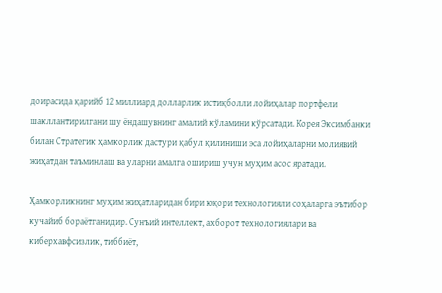доирасида қарийб 12 миллиард долларлик истиқболли лойиҳалар портфели шакллантирилгани шу ёндашувнинг амалий кўламини кўрсатади. Корея Эксимбанки билан Стратегик ҳамкорлик дастури қабул қилиниши эса лойиҳаларни молиявий жиҳатдан таъминлаш ва уларни амалга ошириш учун муҳим асос яратади.

Ҳамкорликнинг муҳим жиҳатларидан бири юқори технологияли соҳаларга эътибор кучайиб бораётганидир. Сунъий интеллект, ахборот технологиялари ва киберхавфсизлик, тиббиёт,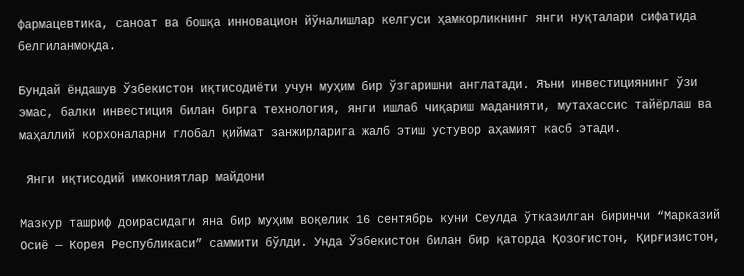фармацевтика, саноат ва бошқа инновацион йўналишлар келгуси ҳамкорликнинг янги нуқталари сифатида белгиланмоқда.

Бундай ёндашув Ўзбекистон иқтисодиёти учун муҳим бир ўзгаришни англатади. Яъни инвестициянинг ўзи эмас, балки инвестиция билан бирга технология, янги ишлаб чиқариш маданияти, мутахассис тайёрлаш ва маҳаллий корхоналарни глобал қиймат занжирларига жалб этиш устувор аҳамият касб этади.

 Янги иқтисодий имкониятлар майдони

Мазкур ташриф доирасидаги яна бир муҳим воқелик 16 сентябрь куни Сеулда ўтказилган биринчи “Марказий Осиё — Корея Республикаси” саммити бўлди. Унда Ўзбекистон билан бир қаторда Қозоғистон, Қирғизистон,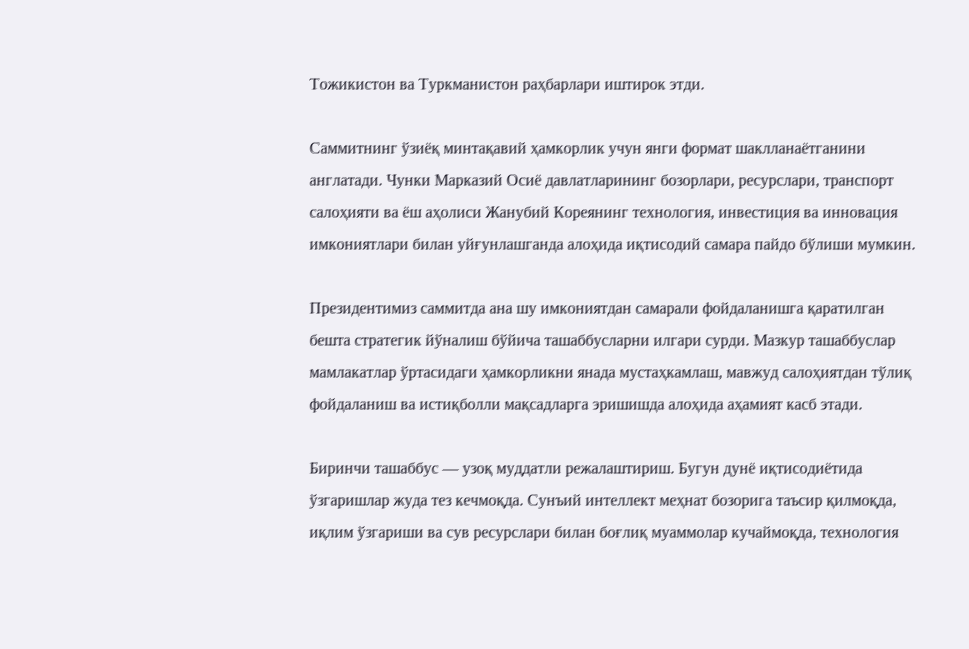Тожикистон ва Туркманистон раҳбарлари иштирок этди.

Саммитнинг ўзиёқ минтақавий ҳамкорлик учун янги формат шаклланаётганини англатади. Чунки Марказий Осиё давлатларининг бозорлари, ресурслари, транспорт салоҳияти ва ёш аҳолиси Жанубий Кореянинг технология, инвестиция ва инновация имкониятлари билан уйғунлашганда алоҳида иқтисодий самара пайдо бўлиши мумкин.

Президентимиз саммитда ана шу имкониятдан самарали фойдаланишга қаратилган бешта стратегик йўналиш бўйича ташаббусларни илгари сурди. Мазкур ташаббуслар мамлакатлар ўртасидаги ҳамкорликни янада мустаҳкамлаш, мавжуд салоҳиятдан тўлиқ фойдаланиш ва истиқболли мақсадларга эришишда алоҳида аҳамият касб этади.

Биринчи ташаббус — узоқ муддатли режалаштириш. Бугун дунё иқтисодиётида ўзгаришлар жуда тез кечмоқда. Сунъий интеллект меҳнат бозорига таъсир қилмоқда, иқлим ўзгариши ва сув ресурслари билан боғлиқ муаммолар кучаймоқда, технология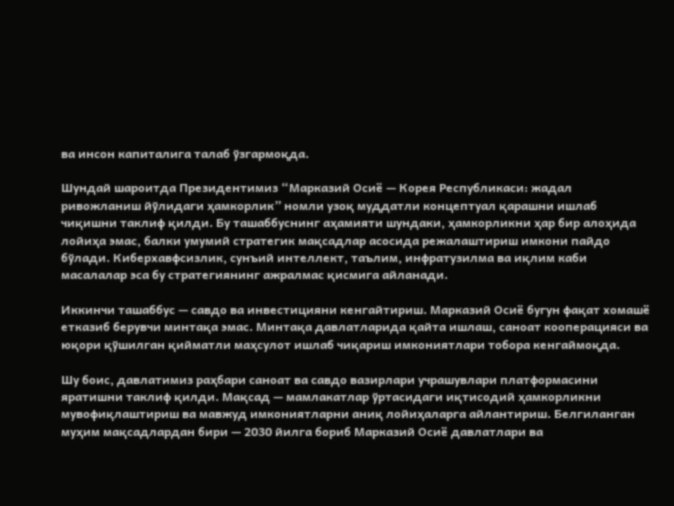ва инсон капиталига талаб ўзгармоқда.

Шундай шароитда Президентимиз “Марказий Осиё — Корея Республикаси: жадал ривожланиш йўлидаги ҳамкорлик” номли узоқ муддатли концептуал қарашни ишлаб чиқишни таклиф қилди. Бу ташаббуснинг аҳамияти шундаки, ҳамкорликни ҳар бир алоҳида лойиҳа эмас, балки умумий стратегик мақсадлар асосида режалаштириш имкони пайдо бўлади. Киберхавфсизлик, сунъий интеллект, таълим, инфратузилма ва иқлим каби масалалар эса бу стратегиянинг ажралмас қисмига айланади.

Иккинчи ташаббус — савдо ва инвестицияни кенгайтириш. Марказий Осиё бугун фақат хомашё етказиб берувчи минтақа эмас. Минтақа давлатларида қайта ишлаш, саноат кооперацияси ва юқори қўшилган қийматли маҳсулот ишлаб чиқариш имкониятлари тобора кенгаймоқда.

Шу боис, давлатимиз раҳбари саноат ва савдо вазирлари учрашувлари платформасини яратишни таклиф қилди. Мақсад — мамлакатлар ўртасидаги иқтисодий ҳамкорликни мувофиқлаштириш ва мавжуд имкониятларни аниқ лойиҳаларга айлантириш. Белгиланган муҳим мақсадлардан бири — 2030 йилга бориб Марказий Осиё давлатлари ва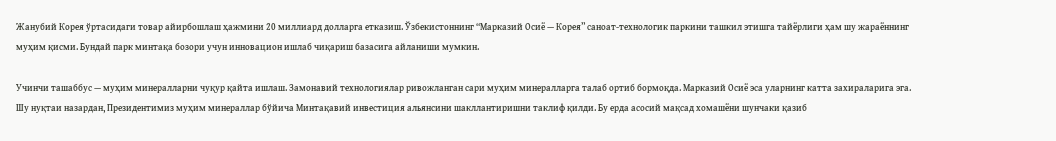Жанубий Корея ўртасидаги товар айирбошлаш ҳажмини 20 миллиард долларга етказиш. Ўзбекистоннинг “Марказий Осиё — Корея” саноат-технологик паркини ташкил этишга тайёрлиги ҳам шу жараённинг муҳим қисми. Бундай парк минтақа бозори учун инновацион ишлаб чиқариш базасига айланиши мумкин.

Учинчи ташаббус — муҳим минералларни чуқур қайта ишлаш. Замонавий технологиялар ривожланган сари муҳим минералларга талаб ортиб бормоқда. Марказий Осиё эса уларнинг катта захираларига эга. Шу нуқтаи назардан, Президентимиз муҳим минераллар бўйича Минтақавий инвестиция альянсини шакллантиришни таклиф қилди. Бу ерда асосий мақсад хомашёни шунчаки қазиб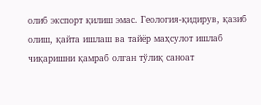олиб экспорт қилиш эмас. Геология-қидирув, қазиб олиш, қайта ишлаш ва тайёр маҳсулот ишлаб чиқаришни қамраб олган тўлиқ саноат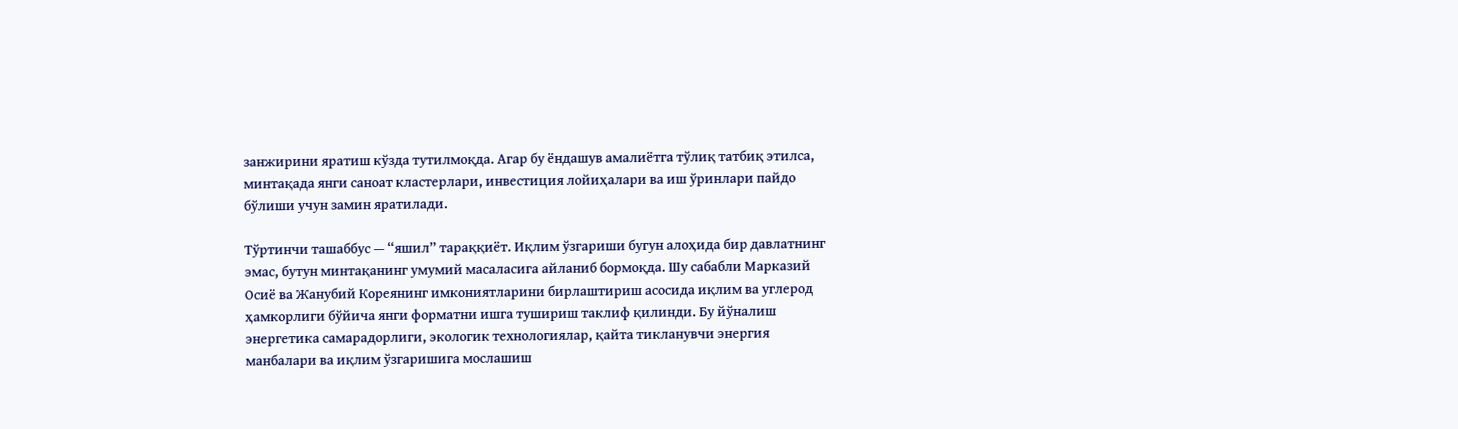занжирини яратиш кўзда тутилмоқда. Агар бу ёндашув амалиётга тўлиқ татбиқ этилса, минтақада янги саноат кластерлари, инвестиция лойиҳалари ва иш ўринлари пайдо бўлиши учун замин яратилади.

Тўртинчи ташаббус — “яшил” тараққиёт. Иқлим ўзгариши бугун алоҳида бир давлатнинг эмас, бутун минтақанинг умумий масаласига айланиб бормоқда. Шу сабабли Марказий Осиё ва Жанубий Кореянинг имкониятларини бирлаштириш асосида иқлим ва углерод ҳамкорлиги бўйича янги форматни ишга тушириш таклиф қилинди. Бу йўналиш энергетика самарадорлиги, экологик технологиялар, қайта тикланувчи энергия манбалари ва иқлим ўзгаришига мослашиш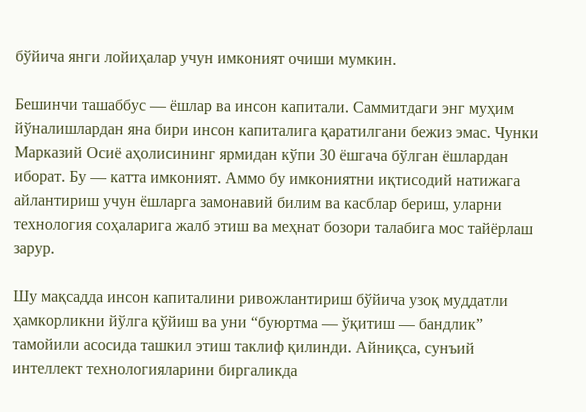бўйича янги лойиҳалар учун имконият очиши мумкин.

Бешинчи ташаббус — ёшлар ва инсон капитали. Саммитдаги энг муҳим йўналишлардан яна бири инсон капиталига қаратилгани бежиз эмас. Чунки Марказий Осиё аҳолисининг ярмидан кўпи 30 ёшгача бўлган ёшлардан иборат. Бу — катта имконият. Аммо бу имкониятни иқтисодий натижага айлантириш учун ёшларга замонавий билим ва касблар бериш, уларни технология соҳаларига жалб этиш ва меҳнат бозори талабига мос тайёрлаш зарур.

Шу мақсадда инсон капиталини ривожлантириш бўйича узоқ муддатли ҳамкорликни йўлга қўйиш ва уни “буюртма — ўқитиш — бандлик” тамойили асосида ташкил этиш таклиф қилинди. Айниқса, сунъий интеллект технологияларини биргаликда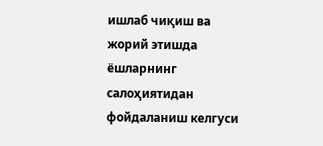ишлаб чиқиш ва жорий этишда ёшларнинг салоҳиятидан фойдаланиш келгуси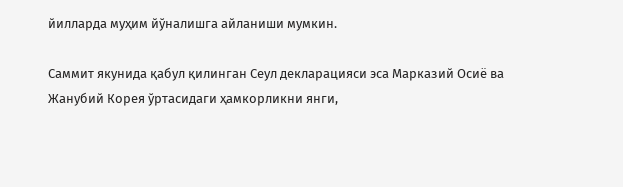йилларда муҳим йўналишга айланиши мумкин.

Саммит якунида қабул қилинган Сеул декларацияси эса Марказий Осиё ва Жанубий Корея ўртасидаги ҳамкорликни янги,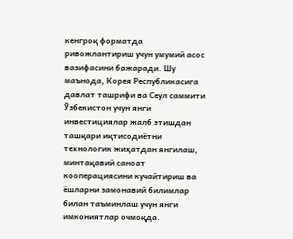кенгроқ форматда ривожлантириш учун умумий асос вазифасини бажаради. Шу маънода, Корея Республикасига давлат ташрифи ва Сеул саммити Ўзбекистон учун янги инвестициялар жалб этишдан ташқари иқтисодиётни технологик жиҳатдан янгилаш, минтақавий саноат кооперациясини кучайтириш ва ёшларни замонавий билимлар билан таъминлаш учун янги имкониятлар очмоқда.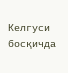Келгуси босқичда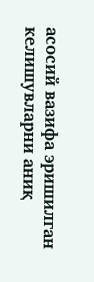асосий вазифа эришилган келишувларни аниқ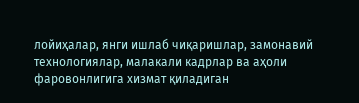лойиҳалар, янги ишлаб чиқаришлар, замонавий технологиялар, малакали кадрлар ва аҳоли фаровонлигига хизмат қиладиган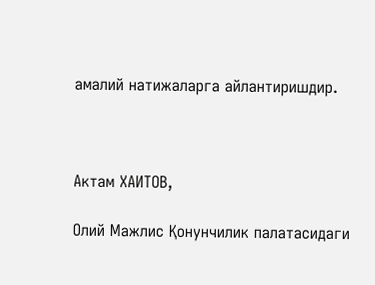амалий натижаларга айлантиришдир.



Актам ХАИТОВ,

Олий Мажлис Қонунчилик палатасидаги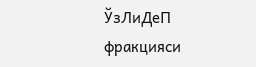ЎзЛиДеП фракцияси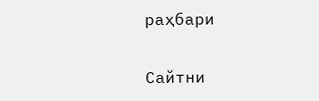раҳбари

Сайтни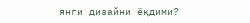янги дизайни ёқдими?